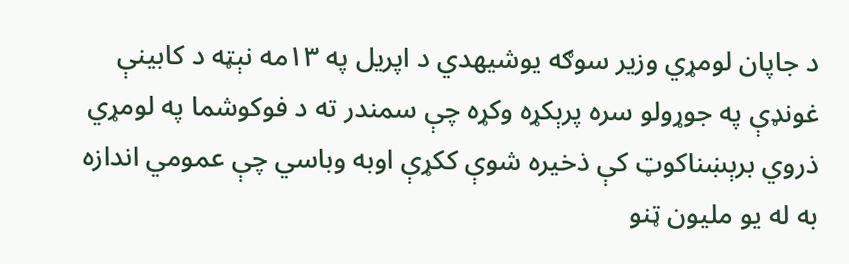د جاپان لومړي وزير سوګه يوشيهدي د اپريل په ۱۳مه نېټه د کابينې غونډې په جوړولو سره پرېکړه وکړه چې سمندر ته د فوکوشما په لومړي ذروي برېښناکوټ کې ذخيره شوې ککړې اوبه وباسي چې عمومي اندازه به له يو مليون ټنو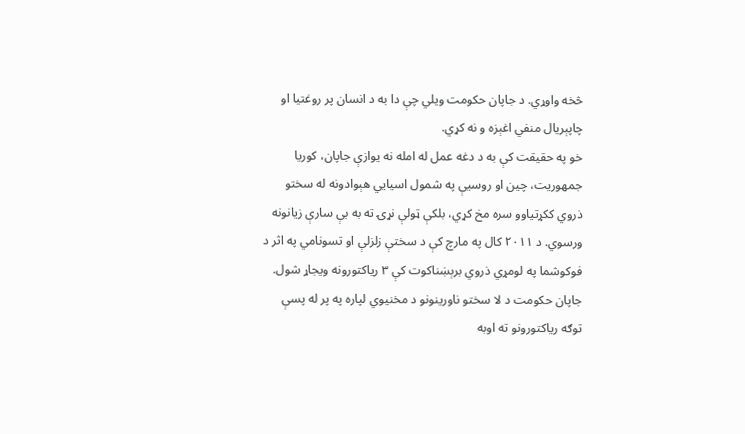څخه واوړي. د جاپان حکومت ويلي چې دا به د انسان پر روغتيا او چاپېريال منفي اغېزه و نه کړي.
خو په حقيقت کې به د دغه عمل له امله نه يوازې جاپان، کوريا جمهوريت، چين او روسيې په شمول اسيايي هېوادونه له سختو ذروي ککړتياوو سره مخ کړي، بلکې ټولې نړۍ ته به بې سارې زيانونه ورسوي. د ۲۰۱۱ کال په مارچ کې د سختې زلزلې او تسونامي په اثر د فوکوشما په لومړي ذروي برېښناکوت کې ۳ رياکتورونه ويجاړ شول. جاپان حکومت د لا سختو ناورينونو د مخنيوي لپاره په پر له پسې توګه رياکتورونو ته اوبه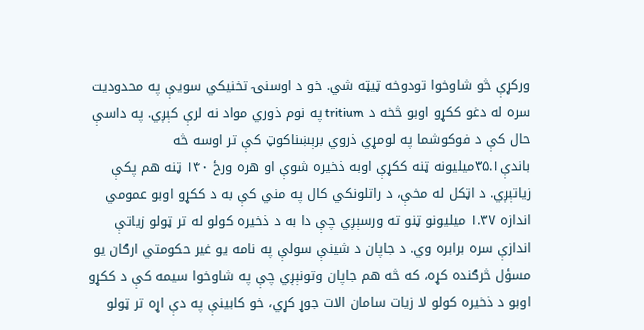ورکړې څو شاوخوا تودوخه ټيټه شي. خو د اوسنۍ تخنيکي سويې په محدوديت سره له دغو ککړو اوبو څخه د tritium په نوم ذوري مواد نه لرې کېږي. په داسې حال کې د فوکوشما په لومړي ذروي برېښناکوټ کې تر اوسه څه باندې۳۵.۱ميليونه ټنه ککړې اوبه ذخيره شوې او هره ورځ ۱۴۰ ټنه هم پکې زياتېږي. د اټکل له مخې، د راتلونکي کال په مني کې به د ککړو اوبو عمومي اندازه ۱.۳۷ ميليونو ټنو ته ورسېږي چې دا به د ذخيره کولو له تر ټولو زياتې اندازې سره برابره وي. د جاپان د شينې سولې په نامه يو غير حکومتي ارګان يو مسؤل څرګنده کړه، که څه هم جاپان وتونېږي چې په شاوخوا سيمه کې د ککړو اوبو د ذخيره کولو لا زيات سامان الات جوړ کړي، خو کابينې په دې اړه تر ټولو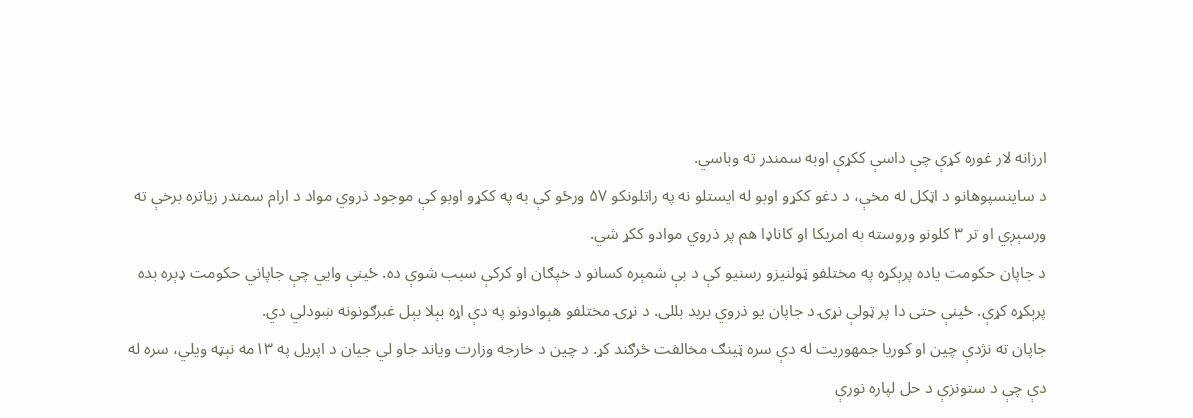ارزانه لار غوره کړې چې داسې ککړې اوبه سمندر ته وباسي.
د ساينسپوهانو د اټکل له مخې، د دغو ککړو اوبو له ايستلو نه په راتلونکو ۵۷ ورځو کې به په ککړو اوبو کې موجود ذروي مواد د ارام سمندر زياتره برخې ته ورسېږي او تر ۳ کلونو وروسته به امريکا او کاناډا هم پر ذروي موادو ککړ شي.
د جاپان حکومت ياده پرېکړه په مختلفو ټولنيزو رسنيو کې د بې شمېره کسانو د خپګان او کرکې سبب شوې ده. ځينې وايي چې جاپاني حکومت ډېره بده پرېکړه کړې. ځينې حتی دا پر ټولې نړۍ د جاپان يو ذروي بريد بللی. د نړۍ مختلفو هېوادونو په دې اړه بېلا بېل غبرګونونه ښودلي دي.
جاپان ته نژدې چين او کوريا جمهوريت له دې سره ټينګ مخالفت څرګند کړ. د چين د خارجه وزارت وياند جاو لي جيان د اپريل په ۱۳مه نېټه ويلي، سره له دې چې د ستونزې د حل لپاره نورې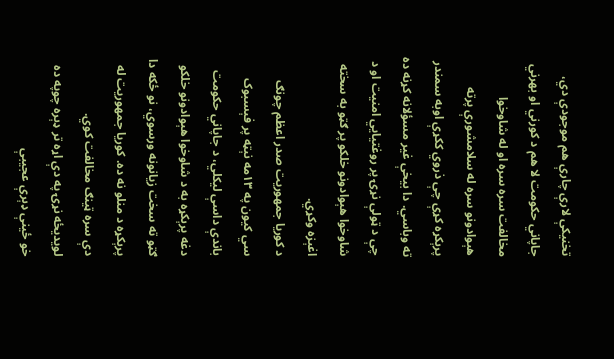تخنيکې لارې چارې هم موجودې دي، جاپاني حکومت لا هم د کورني او بهرني مخالفت سره سره او له شاوخوا هېوادونو سره له سلامشورې پرته پرېکړه کړې چې ذروي ککړې اوبه سمندر ته وباسي. دا بيخې غير مسؤلانه کړنه ده چې د ټولې نړۍ پر روغتيايي امنيت او د شاوخوا هېوادونو خلکو پر ګټو به سخته اغېزه وکړي.
د کوريا جمهوريت صدر اعظم چونګ سي کيون په ۱۳مه نېټه پر فېسبوک باندې داسې ليکلي، د جاپاني حکومت دغه پرېکړه به د شاوخوا هېوادونو خلکو ګټو ته سخت زيانونه ورسوي، نو ځکه دا پرېکړه د منلو نه ده. کوريا جمهوريت له دې سره ټينګ مخالفت کوي.
لويديځه نړۍ په دې اړه تر ډېره چوپه ده خو ځينې ډېرې عجيبې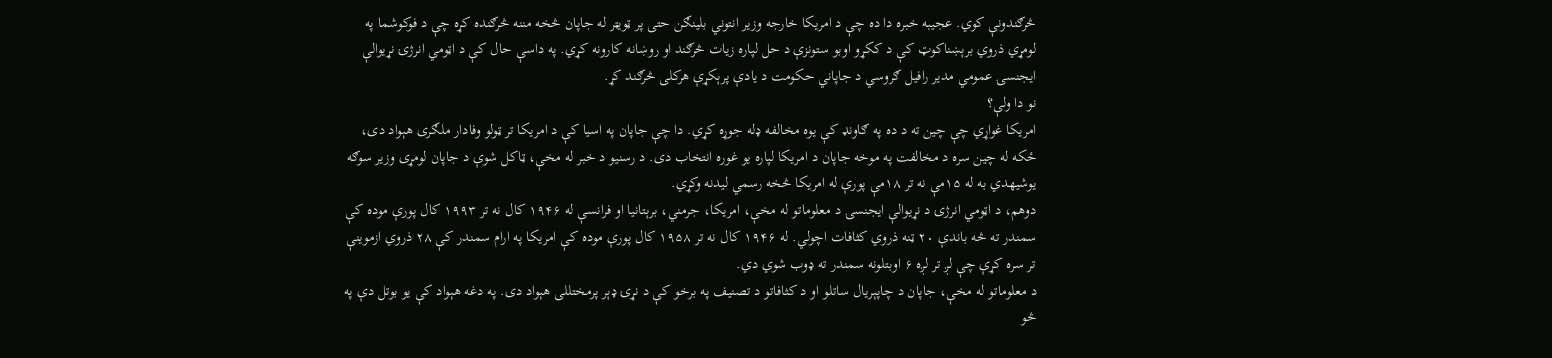څرګندونې کوي. عجيبه خبره دا ده چې د امريکا خارجه وزير انتوني بلينګن حتی پر ټويټر له جاپان څخه مننه څرګنده کړه چې د فوکوشما په لومړي ذروي برېښناکوټ کې د ککړو اوبو ستونزې د حل لپاره زيات څرګند او روښانه کارونه کړي. په داسې حال کې د اټومي انرژۍ نړيوالې ايجنسۍ عمومي مدير رافيل ګروسي د جاپاني حکومت د يادې پرېکړې هرکلی څرګند کړ.
نو دا ولې؟
امریکا غواړي چې چين ته د ده په ګاونډ کې يوه مخالفه ډله جوړه کړي. دا چې جاپان په اسيا کې د امريکا تر ټولو وفادار ملګری هېواد دی، ځکه له چين سره د مخالفت په موخه جاپان د امريکا لپاره يو غوره انتخاب دی. د رسنيو د خبر له مخې، ټاکل شوې د جاپان لومړی وزیر سوګه يوشيهدي به له ۱۵مې نه تر ۱۸مې پورې له امريکا څخه رسمي ليدنه وکړي.
دوهم، د اټومي انرژۍ د نړيوالې ايجنسۍ د معلوماتو له مخې، امريکا، جرمني، برېتانيا او فرانسې له ۱۹۴۶ کال نه تر ۱۹۹۳ کال پورې موده کې سمندر ته څه باندې ۲۰ ټنه ذروي کثافات اچولي. له ۱۹۴۶ کال نه تر ۱۹۵۸ کال پورې موده کې امريکا په ارام سمندر کې ۲۸ ذروي ازموينې تر سره کړې چې لږ تر لږه ۶ اوبتلونه سمندر ته ډوب شوي دي.
د معلوماتو له مخې، جاپان د چاپېريال ساتلو او د کثافاتو د تصنيف په برخو کې د نړۍ ډېر پرمختللی هېواد دی. په دغه هېواد کې يو بوتل دې په څو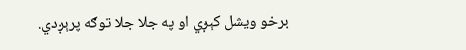برخو ويشل کېږي او په جلا جلا توګه پرېږدي.